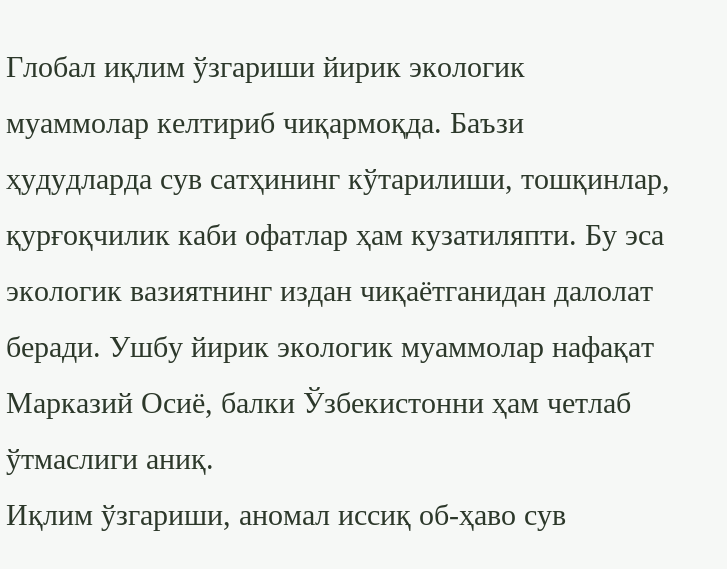Глобал иқлим ўзгариши йирик экологик муаммолар келтириб чиқармоқда. Баъзи ҳудудларда сув сатҳининг кўтарилиши, тошқинлар, қурғоқчилик каби офатлар ҳам кузатиляпти. Бу эса экологик вазиятнинг издан чиқаётганидан далолат беради. Ушбу йирик экологик муаммолар нафақат Марказий Осиё, балки Ўзбекистонни ҳам четлаб ўтмаслиги аниқ.
Иқлим ўзгариши, аномал иссиқ об-ҳаво сув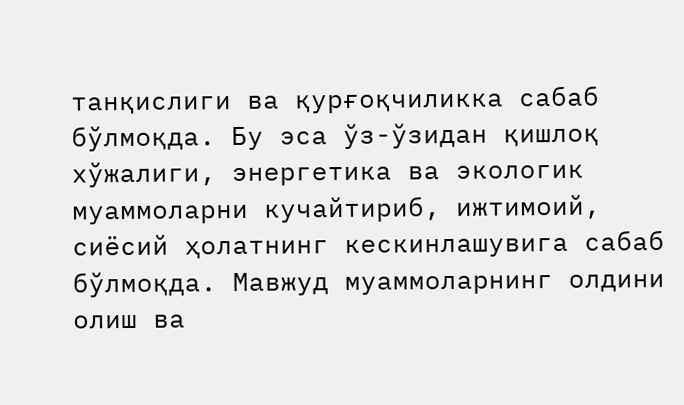танқислиги ва қурғоқчиликка сабаб бўлмоқда. Бу эса ўз-ўзидан қишлоқ хўжалиги, энергетика ва экологик муаммоларни кучайтириб, ижтимоий, сиёсий ҳолатнинг кескинлашувига сабаб бўлмоқда. Мавжуд муаммоларнинг олдини олиш ва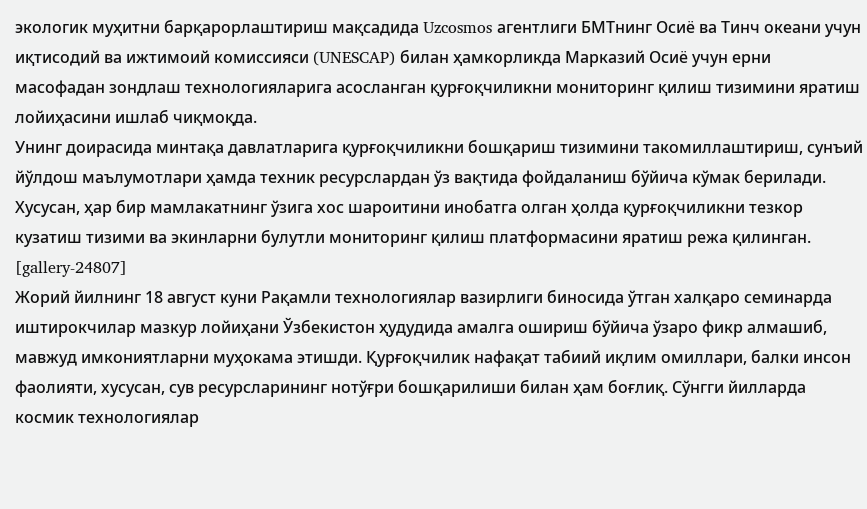экологик муҳитни барқарорлаштириш мақсадида Uzcosmos агентлиги БМТнинг Осиё ва Тинч океани учун иқтисодий ва ижтимоий комиссияси (UNESCAP) билан ҳамкорликда Марказий Осиё учун ерни масофадан зондлаш технологияларига асосланган қурғоқчиликни мониторинг қилиш тизимини яратиш лойиҳасини ишлаб чиқмоқда.
Унинг доирасида минтақа давлатларига қурғоқчиликни бошқариш тизимини такомиллаштириш, сунъий йўлдош маълумотлари ҳамда техник ресурслардан ўз вақтида фойдаланиш бўйича кўмак берилади. Хусусан, ҳар бир мамлакатнинг ўзига хос шароитини инобатга олган ҳолда қурғоқчиликни тезкор кузатиш тизими ва экинларни булутли мониторинг қилиш платформасини яратиш режа қилинган.
[gallery-24807]
Жорий йилнинг 18 август куни Рақамли технологиялар вазирлиги биносида ўтган халқаро семинарда иштирокчилар мазкур лойиҳани Ўзбекистон ҳудудида амалга ошириш бўйича ўзаро фикр алмашиб, мавжуд имкониятларни муҳокама этишди. Қурғоқчилик нафақат табиий иқлим омиллари, балки инсон фаолияти, хусусан, сув ресурсларининг нотўғри бошқарилиши билан ҳам боғлиқ. Сўнгги йилларда космик технологиялар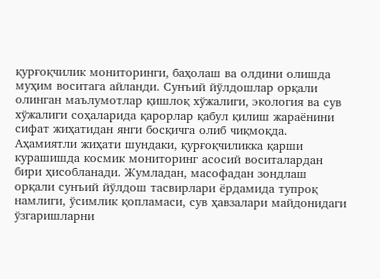қурғоқчилик мониторинги, баҳолаш ва олдини олишда муҳим воситага айланди. Сунъий йўлдошлар орқали олинган маълумотлар қишлоқ хўжалиги, экология ва сув хўжалиги соҳаларида қарорлар қабул қилиш жараёнини сифат жиҳатидан янги босқичга олиб чиқмоқда.
Аҳамиятли жиҳати шундаки, қурғоқчиликка қарши курашишда космик мониторинг асосий воситалардан бири ҳисобланади. Жумладан, масофадан зондлаш орқали сунъий йўлдош тасвирлари ёрдамида тупроқ намлиги, ўсимлик қопламаси, сув ҳавзалари майдонидаги ўзгаришларни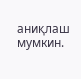аниқлаш мумкин.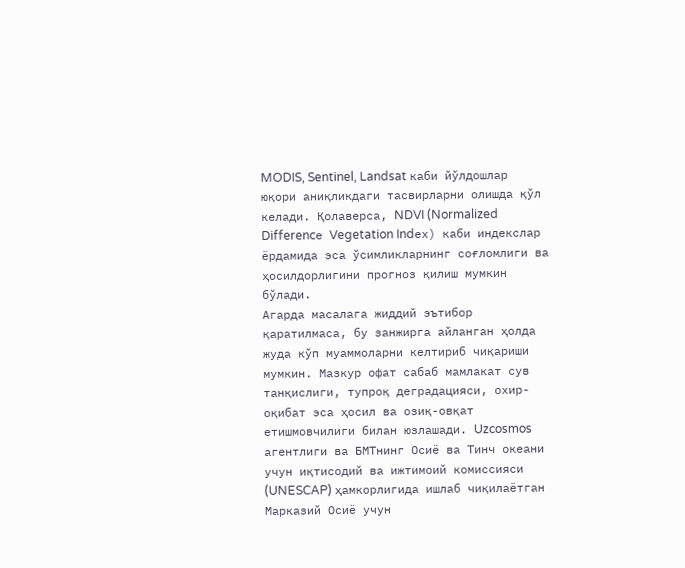MODIS, Sentinel, Landsat каби йўлдошлар юқори аниқликдаги тасвирларни олишда қўл келади. Қолаверса, NDVI (Normalized Differencе Vegetation Indех) каби индекслар ёрдамида эса ўсимликларнинг соғломлиги ва ҳосилдорлигини прогноз қилиш мумкин бўлади.
Агарда масалага жиддий эътибор қаратилмаса, бу занжирга айланган ҳолда жуда кўп муаммоларни келтириб чиқариши мумкин. Мазкур офат сабаб мамлакат сув танқислиги, тупроқ деградацияси, охир-оқибат эса ҳосил ва озиқ-овқат етишмовчилиги билан юзлашади. Uzcosmos агентлиги ва БМТнинг Осиё ва Тинч океани учун иқтисодий ва ижтимоий комиссияси (UNESCAP) ҳамкорлигида ишлаб чиқилаётган Марказий Осиё учун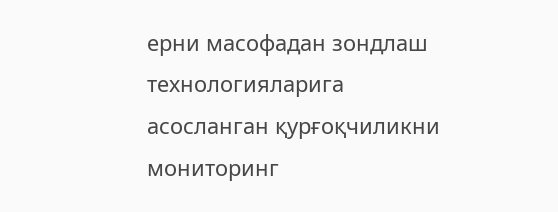ерни масофадан зондлаш технологияларига асосланган қурғоқчиликни мониторинг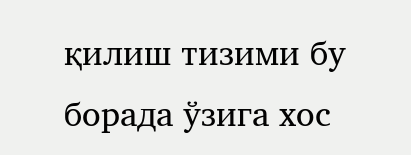қилиш тизими бу борада ўзига хос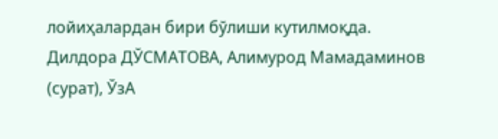лойиҳалардан бири бўлиши кутилмоқда.
Дилдора ДЎСМАТОВА, Алимурод Мамадаминов (сурат), ЎзА